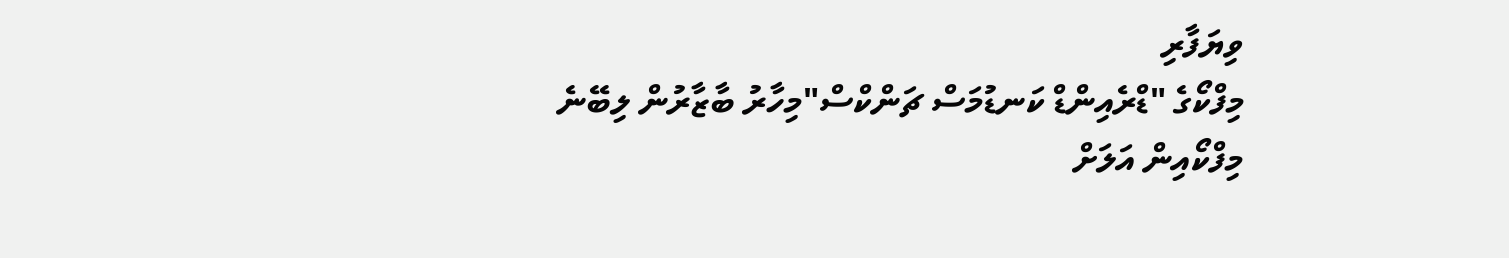ވިޔަފާރި
މިފްކޯގެ "ޑްރެއިންޑް ކަނޑުމަސް ޗަންކްސް"މިހާރު ބާޒާރުން ލިބޭނެ
މިފްކޯއިން އަލަށް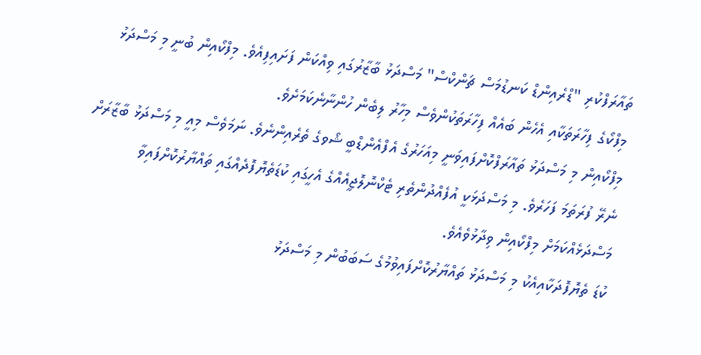ތައާރަފްކުރި "ޑްރެއިންޑް ކަނޑުމަސް ޗަންކްސް" މަސްދަޅު ބާޒާރުގައި ވިއްކަން ފަށައިފިއެވެ. މިފްކޯއިން ބުނީ މި މަސްދަޅު މިފްކޯގެ ފިހާރަތަކާއި އެހެން ބައެއް ފިހާރަތަކުންވެސް މިހާރު ލިބެން ހުންނާނެކަމަށެވެ.
މިފްކޯއިން މި މަސްދަޅު ތައާރަފްކޮށްފައިވަނީ މިއަހަރުގެ އެފްއެންޑްބީ ޝޯވގެ ތެރެއިންނެވެ. ނަމަވެސް މިއީ މި މަސްދަޅު ބާޒާރަށް ނެރޭ ފުރަތަމަ ފަހަރެވެ. މި މަސްދަޅަކީ އުފެއްދުންތެރި ޓެކްނޮލޮޖީއެއްގެ އެހީގައި ކުޑަތެޔޮފޮދެއްގައި ތައްޔާރުކޮށްފައިވާ މަސްދަޅެއްކަމަށް މިފްކޯއިން ވިދާޅުވެއެވެ.
ކުޑަ ތެޔޮފޮދަކާއިއެކު މި މަސްދަޅު ތައްޔާރުކޮށްފައިވުމުގެ ސަބަބުން މި މަސްދަޅު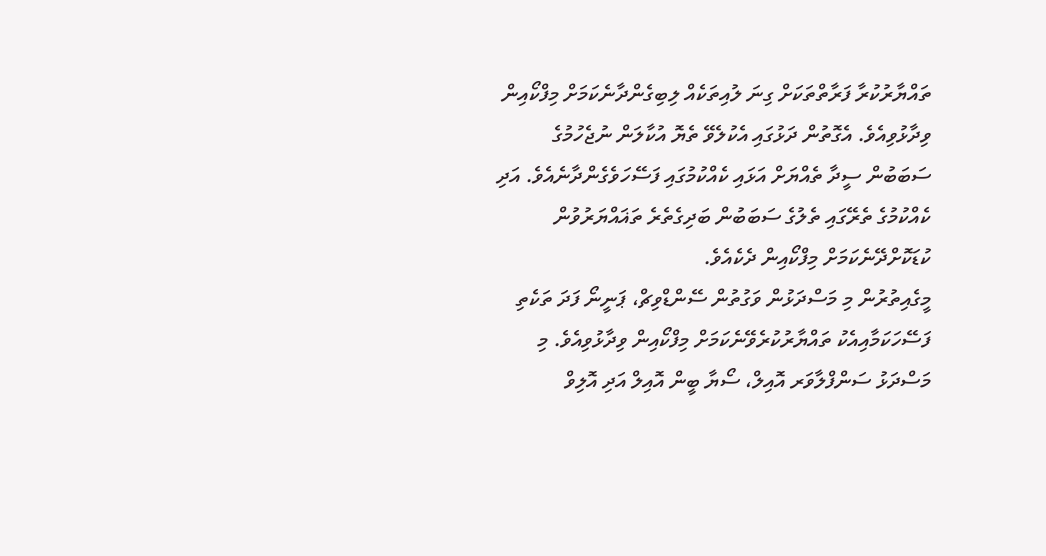ތައްޔާރުކުރާ ފަރާތްތަކަށް ގިނަ ލުއިތަކެއް ލިބިގެންދާނެކަމަށް މިފްކޯއިން ވިދާޅުވިއެވެ. އެގޮތުން ދަޅުގައި އެކުލެވޭ ތެޔޮ އުކާލަން ނުޖެހުމުގެ ސަބަބުން ސީދާ ތެއްޔަށް އަޅައި ކެއްކުމުގައި ފަސޭހަވެގެންދާނެއެވެ. އަދި ކެއްކުމުގެ ތެރޭގައި ތެލުގެ ސަބަބުން ބަދިގެތެރެ ތަޣައްޔަރުވުން ކުޑަކޮށްދޭނެކަމަށް މިފްކޯއިން ދެކެއެވެ.
މީގެއިތުރުން މި މަސްދަޅުން ވަގުތުން ސޭންޑްވިޗް، ޕަނީނޯ ފަދަ ތަކެތި ފަސޭހަކަމާއިއެކު ތައްޔާރުކުރެވޭނެކަމަށް މިފްކޯއިން ވިދާޅުވިއެވެ. މި މަސްދަޅު ސަންފްލާވަރ އޮއިލް، ސޯޔާ ބީން އޮއިލް އަދި އޮލިވް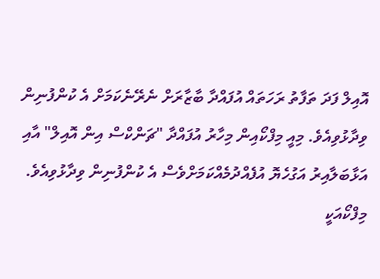އޮއިލް ފަދަ ތަފާތު ރަހަތައް އުފައްދާ ބާޒާރަށް ނެރޭނެކަމަށް އެ ކުންފުނިން ވިދާޅުވިއެވެ. މިއީ މިފްކޯއިން މިހާރު އުފައްދާ "ޗަންކްސް އިން އޮއިލް" އާއި އަޅާބަލާއިރު އަގުހެޔޮ އުފެއްދުމެއްކަމަށްވެސް އެ ކުންފުނިން ވިދާޅުވިއެވެ.
މިފްކޯއަކީ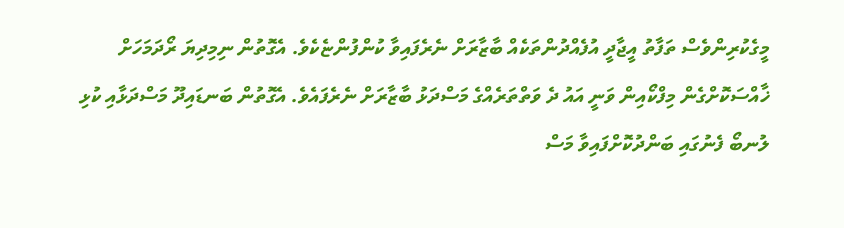މީގެކުރިންވެސް ތަފާތު އީޖާދީ އުފެއްދުންތަކެއް ބާޒާރަށް ނެރެފައިވާ ކުންފުންޏެކެވެ. އެގޮތުން ނިމިދިޔަ ރޯދަމަހަށް ޚާއްސަކޮށްގެން މިފްކޯއިން ވަނީ އައު ދެ ވަތްތަރެއްގެ މަސްދަޅު ބާޒާރަށް ނެރެފައެވެ. އެގޮތުން ބަނޑައިދޫ މަސްދަޅާއި ކުޅި ލުނބޯ ފެނުގައި ބަންދުކޮށްފައިވާ މަސް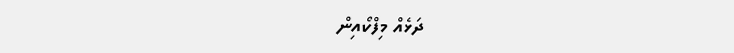ދަޅެއް މިފްކޯއިން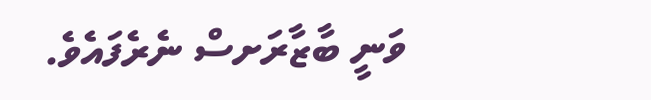ވަނީ ބާޒާރަށސް ނެރެފައެވެ.